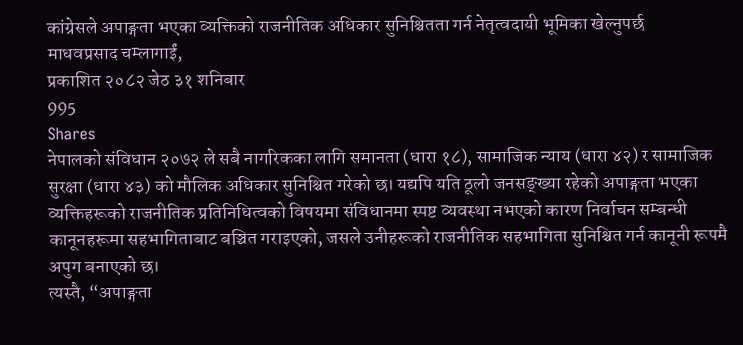कांग्रेसले अपाङ्गता भएका व्यक्तिको राजनीतिक अधिकार सुनिश्चितता गर्न नेतृत्वदायी भूमिका खेल्नुपर्छ
माधवप्रसाद चम्लागाईं,
प्रकाशित २०८२ जेठ ३१ शनिबार
995
Shares
नेपालको संविधान २०७२ ले सबै नागरिकका लागि समानता (धारा १८), सामाजिक न्याय (धारा ४२) र सामाजिक सुरक्षा (धारा ४३) को मौलिक अधिकार सुनिश्चित गरेको छ। यद्यपि यति ठूलो जनसङ्ख्या रहेको अपाङ्गता भएका व्यक्तिहरूको राजनीतिक प्रतिनिधित्वको विषयमा संविधानमा स्पष्ट व्यवस्था नभएको कारण निर्वाचन सम्बन्धी कानूनहरूमा सहभागिताबाट बञ्चित गराइएको, जसले उनीहरूको राजनीतिक सहभागिता सुनिश्चित गर्न कानूनी रूपमै अपुग बनाएको छ।
त्यस्तै, “अपाङ्गता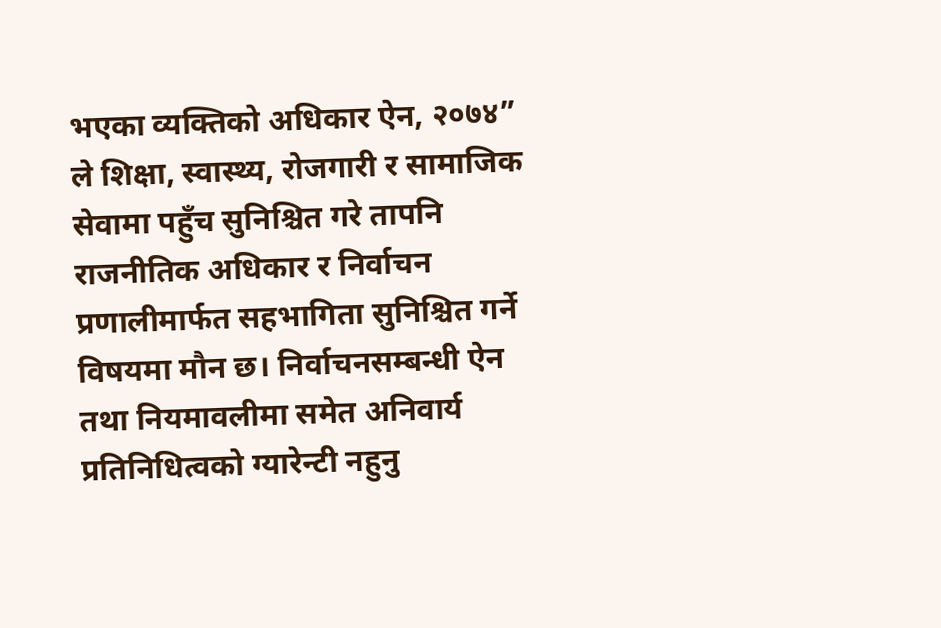भएका व्यक्तिको अधिकार ऐन, २०७४” ले शिक्षा, स्वास्थ्य, रोजगारी र सामाजिक सेवामा पहुँच सुनिश्चित गरे तापनि राजनीतिक अधिकार र निर्वाचन प्रणालीमार्फत सहभागिता सुनिश्चित गर्ने विषयमा मौन छ। निर्वाचनसम्बन्धी ऐन तथा नियमावलीमा समेत अनिवार्य प्रतिनिधित्वको ग्यारेन्टी नहुनु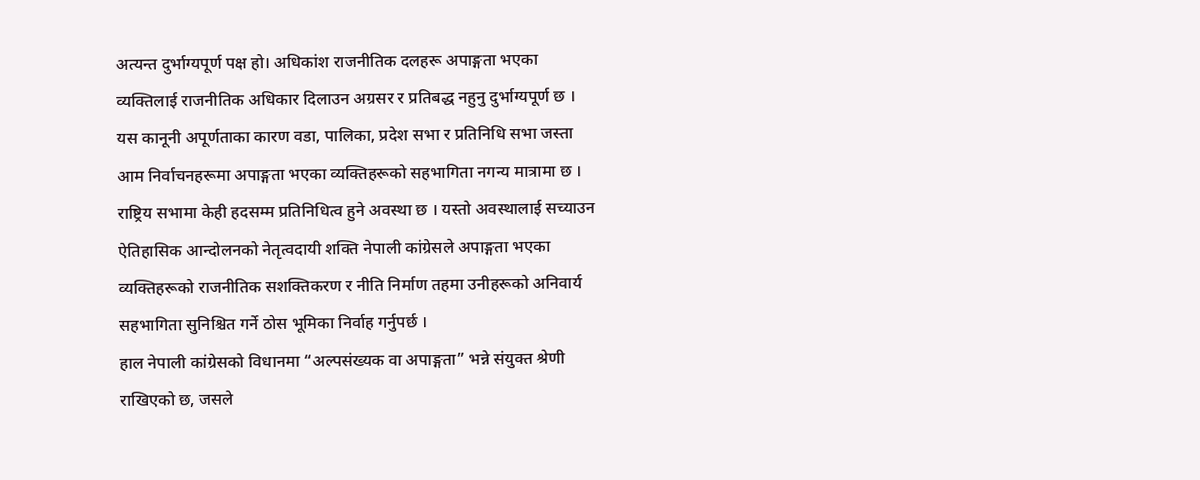अत्यन्त दुर्भाग्यपूर्ण पक्ष हो। अधिकांश राजनीतिक दलहरू अपाङ्गता भएका व्यक्तिलाई राजनीतिक अधिकार दिलाउन अग्रसर र प्रतिबद्ध नहुनु दुर्भाग्यपूर्ण छ ।
यस कानूनी अपूर्णताका कारण वडा, पालिका, प्रदेश सभा र प्रतिनिधि सभा जस्ता आम निर्वाचनहरूमा अपाङ्गता भएका व्यक्तिहरूको सहभागिता नगन्य मात्रामा छ । राष्ट्रिय सभामा केही हदसम्म प्रतिनिधित्व हुने अवस्था छ । यस्तो अवस्थालाई सच्याउन ऐतिहासिक आन्दोलनको नेतृत्वदायी शक्ति नेपाली कांग्रेसले अपाङ्गता भएका व्यक्तिहरूको राजनीतिक सशक्तिकरण र नीति निर्माण तहमा उनीहरूको अनिवार्य सहभागिता सुनिश्चित गर्ने ठोस भूमिका निर्वाह गर्नुपर्छ ।
हाल नेपाली कांग्रेसको विधानमा “अल्पसंख्यक वा अपाङ्गता” भन्ने संयुक्त श्रेणी राखिएको छ, जसले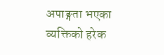अपाङ्गता भएका व्यक्तिको हरेक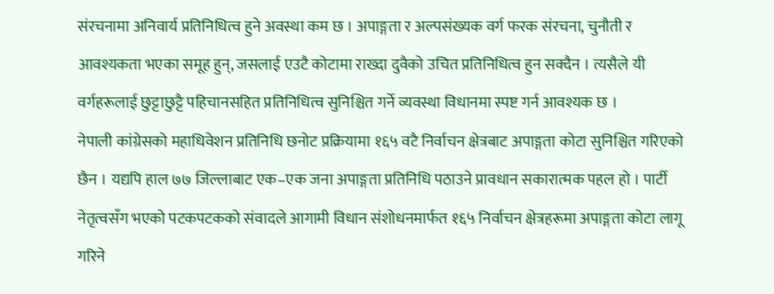संरचनामा अनिवार्य प्रतिनिधित्व हुने अवस्था कम छ । अपाङ्गता र अल्पसंख्यक वर्ग फरक संरचना, चुनौती र आवश्यकता भएका समूह हुन्, जसलाई एउटै कोटामा राख्दा दुवैको उचित प्रतिनिधित्व हुन सक्दैन । त्यसैले यी वर्गहरूलाई छुट्टाछुट्टै पहिचानसहित प्रतिनिधित्व सुनिश्चित गर्ने व्यवस्था विधानमा स्पष्ट गर्न आवश्यक छ ।
नेपाली कांग्रेसको महाधिवेशन प्रतिनिधि छनोट प्रक्रियामा १६५ वटै निर्वाचन क्षेत्रबाट अपाङ्गता कोटा सुनिश्चित गरिएको छैन । यद्यपि हाल ७७ जिल्लाबाट एक–एक जना अपाङ्गता प्रतिनिधि पठाउने प्रावधान सकारात्मक पहल हो । पार्टी नेतृत्वसँग भएको पटकपटकको संवादले आगामी विधान संशोधनमार्फत १६५ निर्वाचन क्षेत्रहरूमा अपाङ्गता कोटा लागू गरिने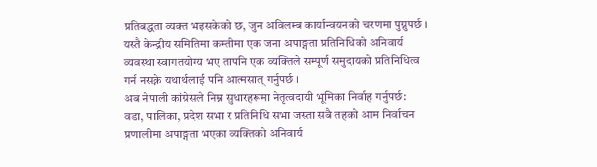प्रतिबद्धता व्यक्त भइसकेको छ, जुन अविलम्ब कार्यान्वयनको चरणमा पुग्नुपर्छ । यस्तै केन्द्रीय समितिमा कम्तीमा एक जना अपाङ्गता प्रतिनिधिको अनिवार्य व्यवस्था स्वागतयोग्य भए तापनि एक व्यक्तिले सम्पूर्ण समुदायको प्रतिनिधित्व गर्न नसक्ने यथार्थलाई पनि आत्मसात् गर्नुपर्छ ।
अब नेपाली कांग्रेसले निम्न सुधारहरूमा नेतृत्वदायी भूमिका निर्वाह गर्नुपर्छ:
वडा, पालिका, प्रदेश सभा र प्रतिनिधि सभा जस्ता सबै तहको आम निर्वाचन प्रणालीमा अपाङ्गता भएका व्यक्तिको अनिवार्य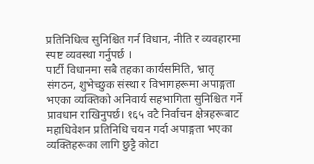प्रतिनिधित्व सुनिश्चित गर्न विधान, नीति र व्यवहारमा स्पष्ट व्यवस्था गर्नुपर्छ ।
पार्टी विधानमा सबै तहका कार्यसमिति, भ्रातृ संगठन, शुभेच्छुक संस्था र विभागहरूमा अपाङ्गता भएका व्यक्तिको अनिवार्य सहभागिता सुनिश्चित गर्ने प्रावधान राखिनुपर्छ। १६५ वटै निर्वाचन क्षेत्रहरूबाट महाधिवेशन प्रतिनिधि चयन गर्दा अपाङ्गता भएका व्यक्तिहरूका लागि छुट्टै कोटा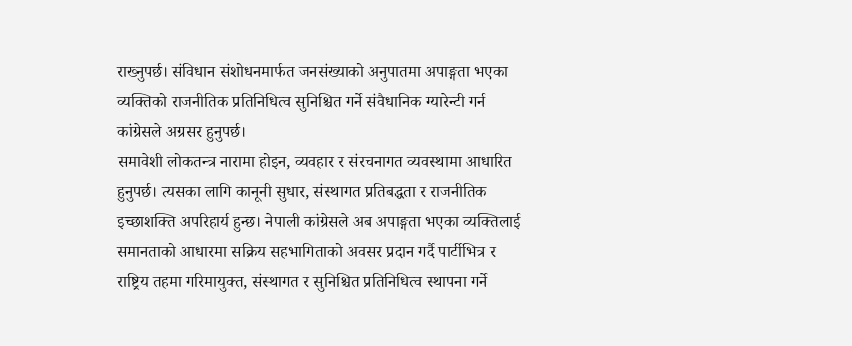राख्नुपर्छ। संविधान संशोधनमार्फत जनसंख्याको अनुपातमा अपाङ्गता भएका व्यक्तिको राजनीतिक प्रतिनिधित्व सुनिश्चित गर्ने संवैधानिक ग्यारेन्टी गर्न कांग्रेसले अग्रसर हुनुपर्छ।
समावेशी लोकतन्त्र नारामा होइन, व्यवहार र संरचनागत व्यवस्थामा आधारित हुनुपर्छ। त्यसका लागि कानूनी सुधार, संस्थागत प्रतिबद्धता र राजनीतिक इच्छाशक्ति अपरिहार्य हुन्छ। नेपाली कांग्रेसले अब अपाङ्गता भएका व्यक्तिलाई समानताको आधारमा सक्रिय सहभागिताको अवसर प्रदान गर्दै पार्टीभित्र र राष्ट्रिय तहमा गरिमायुक्त, संस्थागत र सुनिश्चित प्रतिनिधित्व स्थापना गर्ने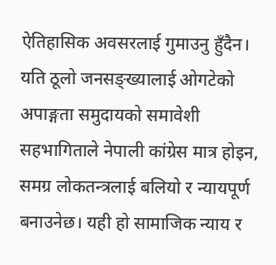ऐतिहासिक अवसरलाई गुमाउनु हुँदैन।
यति ठूलो जनसङ्ख्यालाई ओगटेको अपाङ्गता समुदायको समावेशी सहभागिताले नेपाली कांग्रेस मात्र होइन, समग्र लोकतन्त्रलाई बलियो र न्यायपूर्ण बनाउनेछ। यही हो सामाजिक न्याय र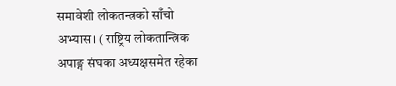समावेशी लोकतन्त्रको साँचो अभ्यास। ( राष्ट्रिय लोकतान्त्रिक अपाङ्ग संघका अध्यक्षसमेत रहेका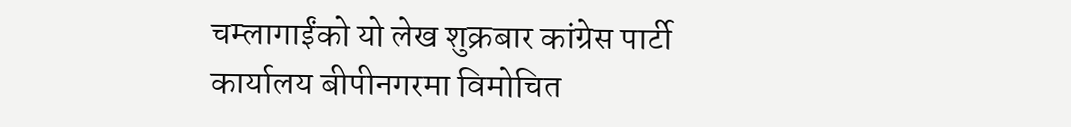चम्लागाईंको यो लेख शुक्रबार कांग्रेस पार्टी कार्यालय बीपीनगरमा विमोचित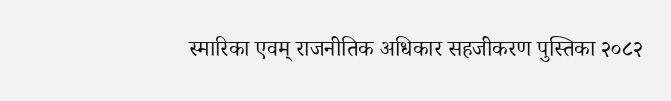स्मारिका एवम् राजनीतिक अधिकार सहजीकरण पुस्तिका २०८२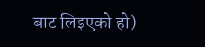बाट लिइएको हो)